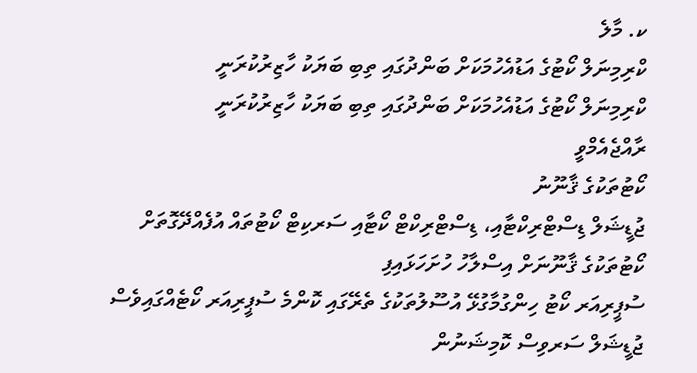ކ. މާލެ
ކްރިމިނަލް ކޯޓުގެ އަޑުއެހުމަކަށް ބަންދުގައި ތިބި ބަޔަކު ހާޒިރުކުރަނީ
ކްރިމިނަލް ކޯޓުގެ އަޑުއެހުމަކަށް ބަންދުގައި ތިބި ބަޔަކު ހާޒިރުކުރަނީ
ރާއްޖެއެމްވީ
ކޯޓުތަކުގެ ޤާނޫނު
ޖުޑީޝަލް ޑިސްޓްރިކްޓާއި، ޑިސްޓްރިކްޓް ކޯޓާއި ސަރކިޓް ކޯޓުތައް އުފެއްދޭގޮތަށް ކޯޓުތަކުގެ ޤާނޫނަށް އިސްލާހު ހުށަހަޅައިފި
ސުޕީރިއަރ ކޯޓު ހިންގުމާގުޅޭ އުސޫލުތަކުގެ ތެރޭގައި ކޮންމެ ސުޕީރިއަރ ކޯޓެއްގައިވެސް ޖުޑީޝަލް ސަރވިސް ކޮމިޝަނުން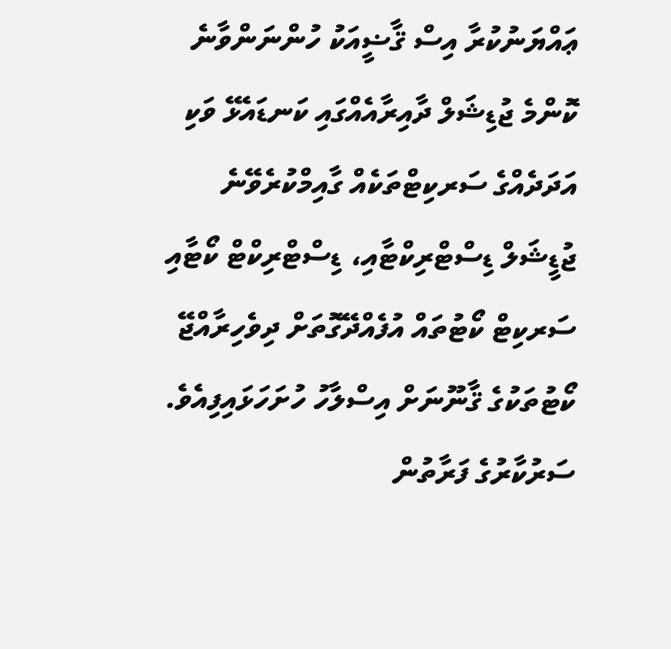ޢައްޔަނުކުރާ އިސް ޤާޟީއަކު ހުންނަންވާނެ
ކޮންމެ ޖުޑިޝަލް ދާއިރާއެއްގައި ކަނޑައެޅޭ ވަކި އަދަދެއްގެ ސަރކިޓްތަކެއް ގާއިމްކުރެވޭނެ
ޖުޑީޝަލް ޑިސްޓްރިކްޓާއި، ޑިސްޓްރިކްޓް ކޯޓާއި ސަރކިޓް ކޯޓުތައް އުފެއްދޭގޮތަށް ދިވެހިރާއްޖޭ ކޯޓުތަކުގެ ޤާނޫނަށް އިސްލާހު ހުށަހަޅައިފިއެވެ.
ސަރުކާރުގެ ފަރާތުން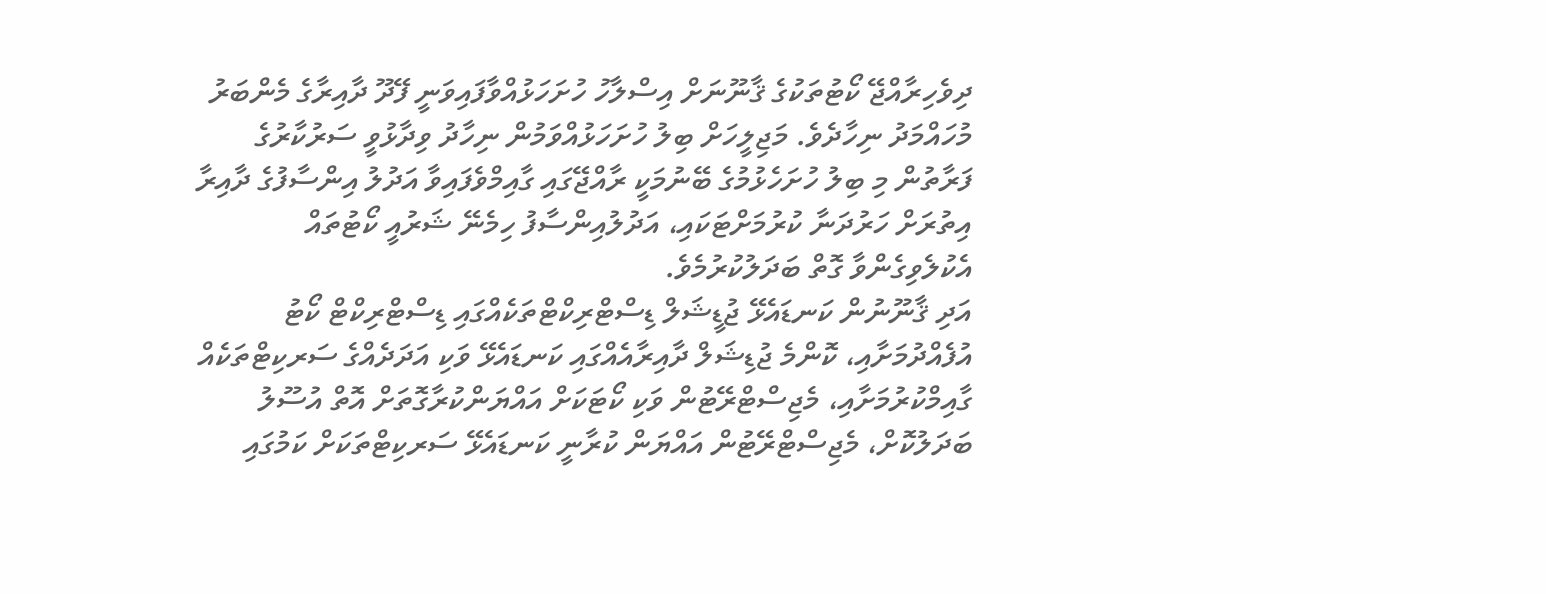ދިވެހިރާއްޖޭ ކޯޓުތަކުގެ ޤާނޫނަށް އިސްލާހު ހުށަހަޅުއްވާފައިވަނީ ފޭދޫ ދާއިރާގެ މެންބަރު މުހައްމަދު ނިހާދެވެ. މަޖިލީހަށް ބިލު ހުށަހަޅުއްވަމުން ނިހާދު ވިދާޅުވީ ސަރުކާރުގެ ފަރާތުން މި ބިލު ހުށަހެޅުމުގެ ބޭނުމަކީ ރާއްޖޭގައި ގާއިމްވެފައިވާ އަދުލު އިންސާފުގެ ދާއިރާ އިތުރަށް ހަރުދަނާ ކުރުމަށްޓަކައި، އަދުލުއިންސާފު ހިމެނޭ ޝަރުއީ ކޯޓުތައް އެކުލެވިގެންވާ ގޮތް ބަދަލުކުރުމެވެ.
އަދި ޤާނޫނުން ކަނޑައެޅޭ ޖުޑީޝަލް ޑިސްޓްރިކްޓްތަކެއްގައި ޑިސްޓްރިކްޓް ކޯޓު އުފެއްދުމަށާއި، ކޮންމެ ޖުޑިޝަލް ދާއިރާއެއްގައި ކަނޑައެޅޭ ވަކި އަދަދެއްގެ ސަރކިޓްތަކެއް ގާއިމްކުރުމަށާއި، މެޖިސްޓްރޭޓުން ވަކި ކޯޓަކަށް އައްޔަންކުރާގޮތަށް އޮތް އުސޫލު ބަދަލުކޮށް، މެޖިސްޓްރޭޓުން އައްޔަން ކުރާނީ ކަނޑައެޅޭ ސަރކިޓްތަކަށް ކަމުގައި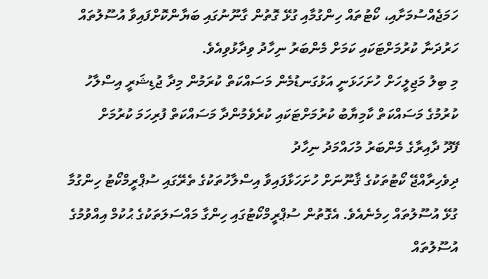ހަމަޖެއްސުމަށާއި، ކޯޓުތައް ހިންގުމާއި ގުޅޭ ގޮތުން ގާނޫނުގައި ބަޔާންކޮށްފައިވާ އުސޫލުތައް ހަރުދަނާ ކުރުމަށްޓަކައި ކަމަށް މެންބަރު ނިހާދު ވިދާޅުވިއެވެ.
މި ބިލު މަޖިލީހަށް ހުށަހަޅަނީ އަޅުގަނޑުމެން މަސައްކަތް ކުރަމުން މިދާ ޖުޑިޝަރީ އިސްލާހު ކުރުމުގެ މަސައްކަތް ކާމިޔާބު ކުރުމަށްޓަކައި ކުރެވެމުންދާ މަސައްކަތް ފުރިހަމަ ކުރުމަށް
ފޭދޫ ދާއިރާގެ މެންބަރު މުހައްމަދު ނިހާދު
ދިވެހިރާއްޖޭ ކޯޓުތަކުގެ ޤާނޫނަށް ހުށަހަޅާފައިވާ އިސްލާހުތަކުގެ ތެރޭގައި ސުޕްރީމްކޯޓު ހިންގުމާ ގުޅޭ އުސޫލުތައް ހިމެނެއެވެ. އެގޮތުން ސުޕްރީމްކޯޓުގައި ހިންގާ މައްސަލަތަކުގެ ޙުކުމް އިއްވުމުގެ އުސޫލުތައް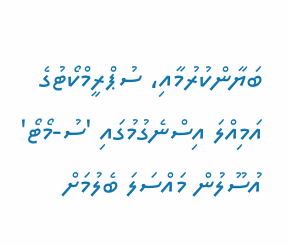ބަޔާންކުރުމާއި، ސުޕްރީމްކޯޓުގެ އަމިއްލަ އިސްނެގުމުގައި 'ސު-މޯޓޯ' އުސޫލުން މައްސަލަ ބެލުމަށް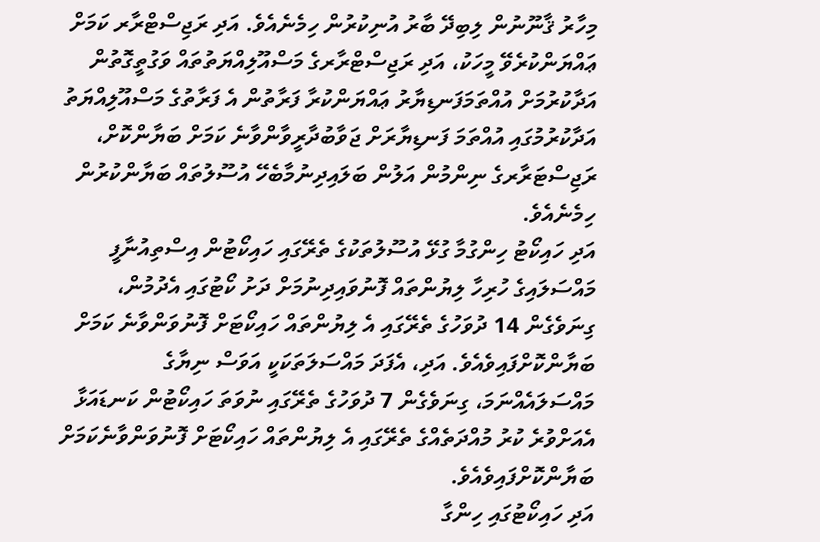މިހާރު ޤާނޫނުން ލިބިދޭ ބާރު އުނިކުރުން ހިމެނެއެވެ. އަދި ރަޖިސްޓްރާރ ކަމަށް ޢައްޔަންކުރެވޭ މީހަކު، އަދި ރަޖިސްޓްރާރގެ މަސްއޫލިއްޔަތުތައް ވަގުތީގޮތުން އަދާކުރުމަށް އުއްތަމަފަނޑިޔާރު ޢައްޔަންކުރާ ފަރާތުން އެ ފަރާތުގެ މަސްއޫލިއްޔަތު އަދާކުރުމުގައި އުއްތަމަ ފަނޑިޔާރަށް ޖަވާބުދާރީވާންވާނެ ކަމަށް ބަޔާންކޮށް، ރަޖިސްޓަރާރގެ ނިންމުން އަލުން ބަލައިދިނުމާބެހޭ އުސޫލުތައް ބަޔާންކުރުން ހިމެނެއެވެ.
އަދި ހައިކޯޓު ހިންގުމާ ގުޅޭ އުސޫލުތަކުގެ ތެރޭގައި ހައިކޯޓުން އިސްތިއުނާފީ މައްސަލައިގެ ހުރިހާ ލިޔުންތައް ފޮނުވައިދިނުމަށް ދަށު ކޯޓުގައި އެދުމުން، ގިނަވެގެން 14 ދުވަހުގެ ތެރޭގައި އެ ލިޔުންތައް ހައިކޯޓަށް ފޮނުވަންވާނެ ކަމަށް ބަޔާންކޮށްފައިވެއެވެ. އަދި، އެފަދަ މައްސަލަތަކަކީ އަވަސް ނިޔާގެ މައްސަލައެއްނަމަ، ގިނަވެގެން 7 ދުވަހުގެ ތެރޭގައި ނުވަތަ ހައިކޯޓުން ކަނޑައަޅާ އެއަށްވުރެ ކުރު މުއްދަތެއްގެ ތެރޭގައި އެ ލިޔުންތައް ހައިކޯޓަށް ފޮނުވަންވާނެކަމަށް ބަޔާންކޮށްފައިވެއެވެ.
އަދި ހައިކޯޓުގައި ހިންގާ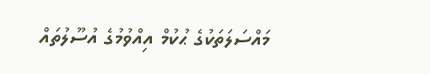މައްސަލަތަކުގެ ޙުކުމް އިއްވުމުގެ އުސޫލުތައް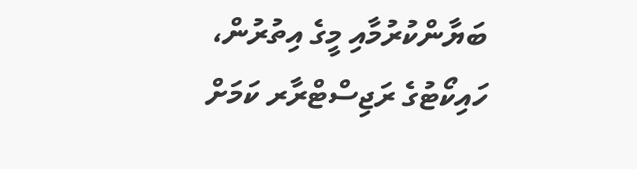ބަޔާންކުރުމާއި މީގެ އިތުރުން، ހައިކޯޓުގެ ރަޖިސްޓްރާރ ކަމަށް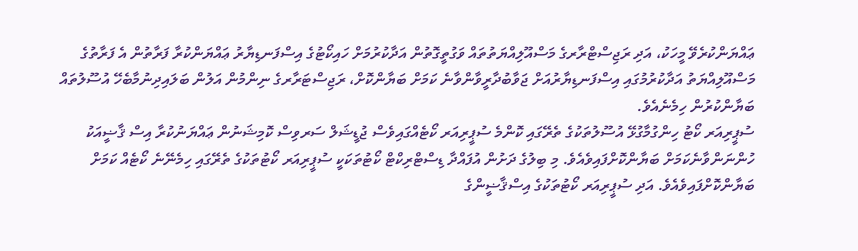ޢައްޔަންކުރެވޭ މީހަކު، އަދި ރަޖިސްޓްރާރގެ މަސްއޫލިއްޔަތުތައް ވަގުތީގޮތުން އަދާކުރުމަށް ހައިކޯޓުގެ އިސްފަނޑިޔާރު ޢައްޔަންކުރާ ފަރާތުން އެ ފަރާތުގެ މަސްއޫލިއްޔަތު އަދާކުރުމުގައި އިސްފަނޑިޔާރުއަށް ޖަވާބުދާރީވާންވާނެ ކަމަށް ބަޔާންކޮށް، ރަޖިސްޓަރާރގެ ނިންމުން އަލުން ބަލައިދިނުމާބެހޭ އުސޫލުތައް ބަޔާންކުރުން ހިމެނެއެވެ.
ސުޕީރިއަރ ކޯޓު ހިންގުމާގުޅޭ އުސޫލުތަކުގެ ތެރޭގައި ކޮންމެ ސުޕީރިއަރ ކޯޓެއްގައިވެސް ޖުޑީޝަލް ސަރވިސް ކޮމިޝަނުން ޢައްޔަނުކުރާ އިސް ޤާޟީއަކު ހުންނަންވާނެކަމަށް ބަޔާންކޮށްފައިވެއެވެ. މި ބިލުގެ ދަށުން އުފައްދާ ޑިސްޓްރިކްޓް ކޯޓުތަކަކީ ސުޕީރިއަރ ކޯޓުތަކުގެ ތެރޭގައި ހިމެނޭނެ ކޯޓެއް ކަމަށް ބަޔާންކޮށްފައިވެއެވެ. އަދި ސުޕީރިއަރ ކޯޓުތަކުގެ އިސްޤާޟީންގެ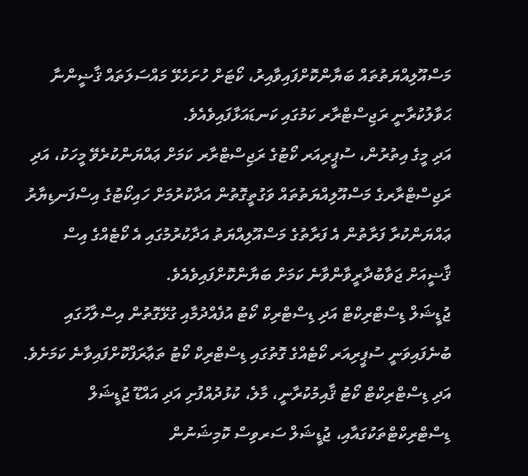މަސްއޫލިއްޔަތުތައް ބަޔާންކޮށްފައިވާއިރު، ކޯޓަށް ހުށަހެޅޭ މައްސަލަތައް ޤާޟީންނާ ޙަވާލުކުރާނީ ރަޖިސްޓްރާރ ކަމުގައި ކަނޑައަޅާފައިވެއެވެ.
އަދި މީގެ އިތުރުން، ސުޕީރިއަރ ކޯޓުގެ ރަޖިސްޓްރާރ ކަމަށް ޢައްޔަންކުރެވޭ މީހަކު، އަދި ރަޖިސްޓްރާރގެ މަސްއޫލިއްޔަތުތައް ވަގުތީގޮތުން އަދާކުރުމަށް ހައިކޯޓުގެ އިސްފަނޑިޔާރު ޢައްޔަންކުރާ ފަރާތުން އެ ފަރާތުގެ މަސްއޫލިއްޔަތު އަދާކުރުމުގައި އެ ކޯޓެއްގެ އިސް ޤާޟީއަށް ޖަވާބުދާރީވާންވާނެ ކަމަށް ބަޔާންކޮށްފައިވެއެވެ.
ޖުޑީޝަލް ޑިސްޓްރިކްޓް އަދި ޑިސްޓްރިކް ކޯޓު އުފެއްދުމާއި ގުޅޭގޮތުން އިސްލާހުގައި ބުނެފައިވަނީ ސުޕީރިއަރ ކޯޓެއްގެ ގޮތުގައި ޑިސްޓްރިކް ކޯޓު ތަޢާރަފްކޮށްފައިވާނެ ކަމަށެވެ. އަދި ޑިސްޓްރިކްޓް ކޯޓު ޤާއިމުކުރާނީ، މާލެ، ކުޅުދުއްފުށި އަދި އައްޑޫ ޖުޑީޝަލް ޑިސްޓްރިކްޓްތަކުގައާއި، ޖުޑީޝަލް ސަރވިސް ކޮމިޝަނުން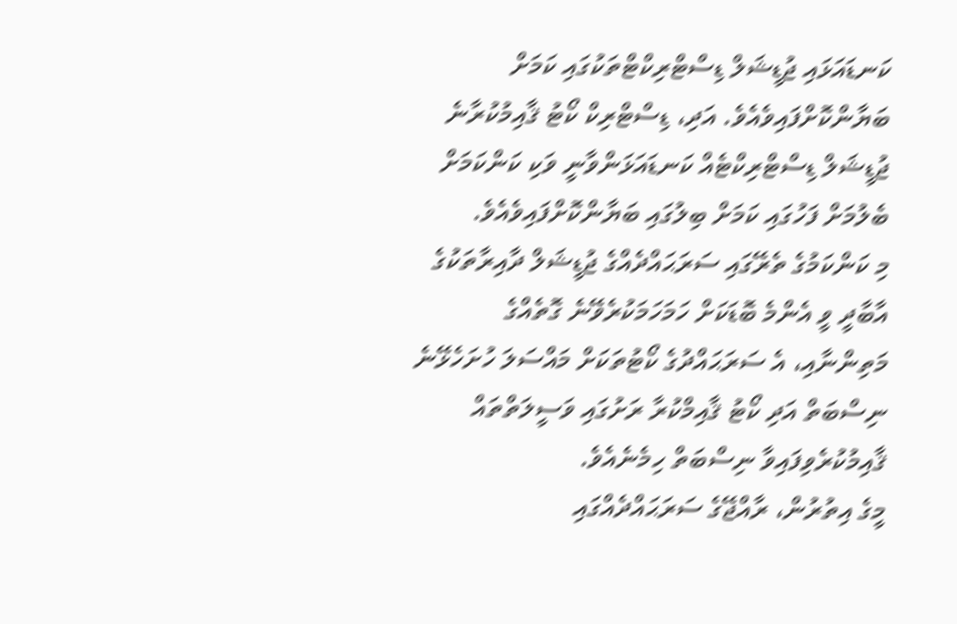ކަނޑައަޅައި ޖުޑީޝަލް ޑިސްޓްރިކްޓްތަކުގައި ކަމަށް ބަޔާންކޮށްފައިވެއެވެ. އަދި، ޑިސްޓްރިކް ކޯޓު ޤާއިމުކުރާނެ ޖުޑީޝަލް ޑިސްޓްރިކްޓެއް ކަނޑައަޅަންވާނީ ވަކި ކަންކަމަށް ބެލުމަށް ފަހުގައި ކަމަށް ބިލުގައި ބަޔާންކޮށްފައިވެއެވެ.
މި ކަންކަމުގެ ތެރޭގައި ސަރަޙައްދެއްގެ ޖުޑީޝަލް ދާއިރާތަކުގެ އާބާދީ ވީ އެންމެ ބޮޑަކަށް ހަމަހަމަކުރެވޭނެ ގޮތެއްގެ މަތިންނާއި، އެ ސަރަޙައްދުގެ ކޯޓުތަކަށް މައްސަލަ ހުށަހެޅޭނެ ނިސްބަތް އަދި ކޯޓު ޤާއިމްކުރާ ރަށުގައި ވަސީލަތްތައް ޤާއިމުކުރެވިފައިވާ ނިސްބަތް ހިމެނެއެވެ.
މީގެ އިތުރުން، ރާއްޖޭގެ ސަރަޙައްދެއްގައި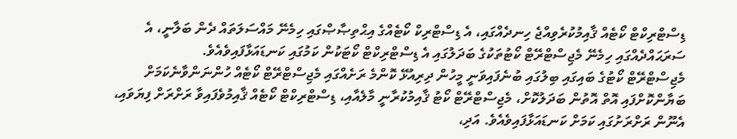ޑިސްޓްރިކްޓް ކޯޓެއް ޤާއިމުކުރެވިއްޖެ ހިނދެއްގައި، އެ ޑިސްޓްރިކް ކޯޓެއްގެ އިޙްތިޞާޞްގައި ހިމެނޭ މައްސަލަތައް ދެން ބަލާނީ، އެ ސަރަޙައްދެއްގައި ހިމެނޭ މެޖިސްޓްރޭޓް ކޯޓުތަކުގެ ބަދަލުގައި އެ ޑިސްޓްރިކްޓް ކޯޓަކުން ކަމުގައި ކަނޑައަޅާފައިވެއެވެ.
މެޖިސްޓްރޭޓް ކޯޓުގެ ބައިގައި ބިލުގައި ބުނެފައިވަނީ މީހުން ދިރިއުޅޭ ކޮންމެ ރަށެއްގައި މެޖިސްޓްރޭޓް ކޯޓެއް ހުންނަންވާނެކަމަށް ބަޔާންކޮށްފައި އޮތް އޮތުން ބަދަލުކޮށް، މެޖިސްޓްރޭޓް ކޯޓު ޤާއިމުކުރާނީ މާލެއާއި، ޑިސްޓްރިކްޓް ކޯޓެއް ޤާއިމުވެފައިވާ ރަށްރަށް ފިޔަވައި، އެނޫން ރަށްރަށުގައި ކަމަށް ކަނޑައަޅާފައިވެއެވެ. އަދި،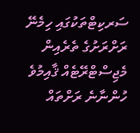ސަރކިޓްތަކުގައި ހިމެނޭ ރަށްރަށުގެ ތެރެއިން މެޖިސްޓްރޭޓެއް ޤާއިމުވެ ހުންނާނެ ރަށްތައް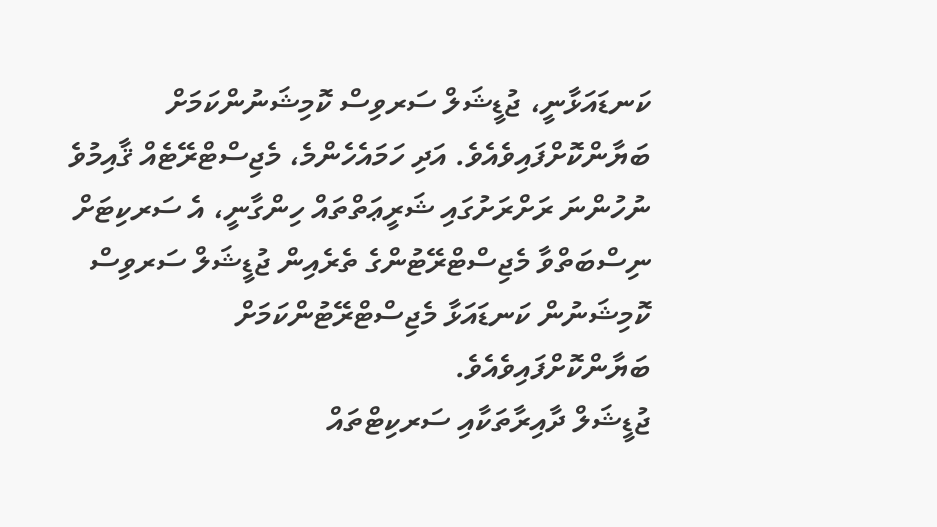ކަނޑައަޅާނީ، ޖުޑީޝަލް ސަރވިސް ކޮމިޝަނުންކަމަށް ބަޔާންކޮށްފައިވެއެވެ. އަދި ހަމައެހެންމެ، މެޖިސްޓްރޭޓެއް ޤާއިމުވެ ނުހުންނަ ރަށްރަށުގައި ޝަރީޢަތްތައް ހިންގާނީ، އެ ސަރކިޓަށް ނިސްބަތްވާ މެޖިސްޓްރޭޓުންގެ ތެރެއިން ޖުޑީޝަލް ސަރވިސް ކޮމިޝަނުން ކަނޑައަޅާ މެޖިސްޓްރޭޓުންކަމަށް ބަޔާންކޮށްފައިވެއެވެ.
ޖުޑީޝަލް ދާއިރާތަކާއި ސަރކިޓްތައް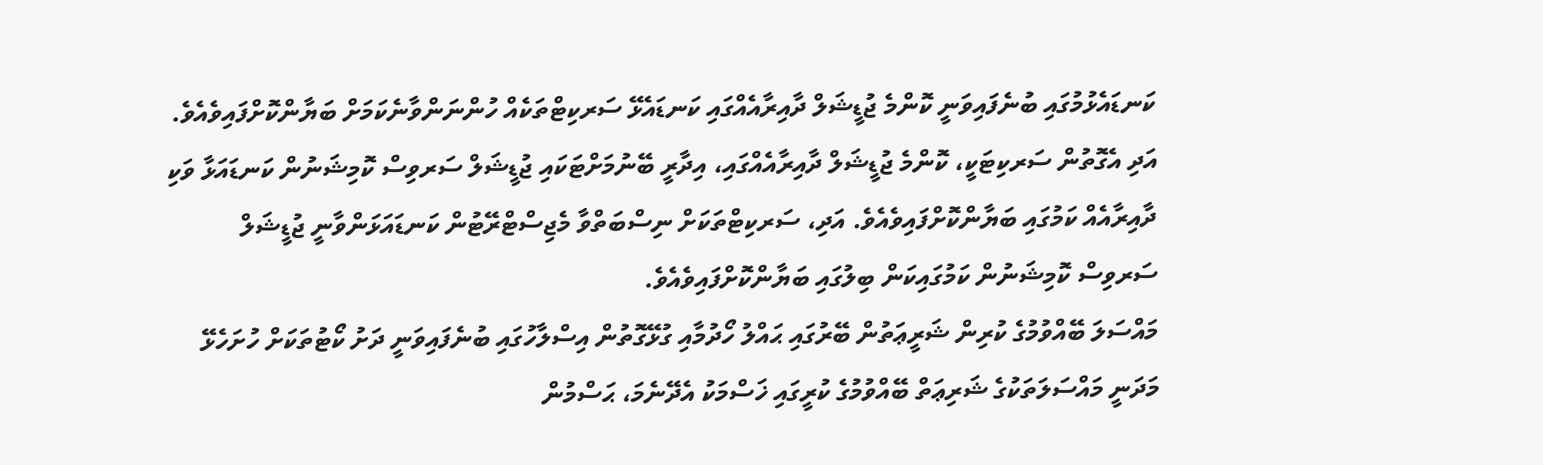ކަނޑައެޅުމުގައި ބުނެފައިވަނީ ކޮންމެ ޖުޑީޝަލް ދާއިރާއެއްގައި ކަނޑައެޅޭ ސަރކިޓްތަކެއް ހުންނަންވާނެކަމަށް ބަޔާންކޮށްފައިވެއެވެ. އަދި އެގޮތުން ސަރކިޓަކީ، ކޮންމެ ޖުޑީޝަލް ދާއިރާއެއްގައި، އިދާރީ ބޭނުމަށްޓަކައި ޖުޑީޝަލް ސަރވިސް ކޮމިޝަނުން ކަނޑައަޅާ ވަކި ދާއިރާއެއް ކަމުގައި ބަޔާންކޮށްފައިވެއެވެ. އަދި، ސަރކިޓްތަކަށް ނިސްބަތްވާ މެޖިސްޓްރޭޓުން ކަނޑައަޅަންވާނީ ޖުޑީޝަލް ސަރވިސް ކޮމިޝަނުން ކަމުގައިކަން ބިލުގައި ބަޔާންކޮށްފައިވެއެވެ.
މައްސަލަ ބޭއްވުމުގެ ކުރިން ޝަރީޢަތުން ބޭރުގައި ޙައްލު ހޯދުމާއި ގުޅޭގޮތުން އިސްލާހުގައި ބުނެފައިވަނީ ދަށު ކޯޓުތަކަށް ހުށަހެޅޭ މަދަނީ މައްސަލަތަކުގެ ޝަރިޢަތް ބޭއްވުމުގެ ކުރީގައި ޚަސްމަކު އެދޭނެމަ، ޙަސްމުން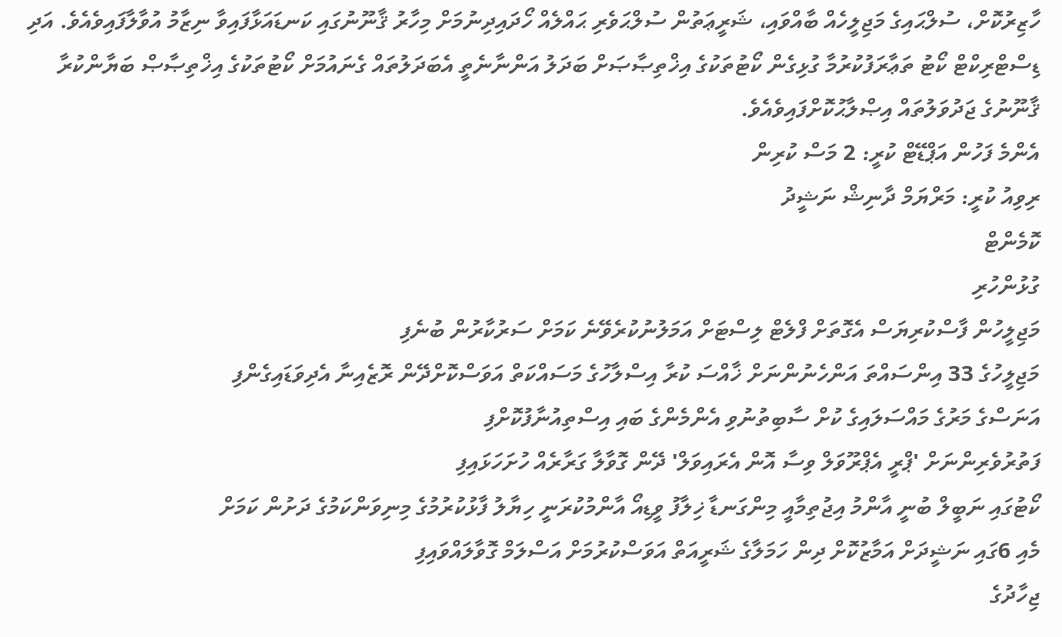ހާޒިރުކޮށް، ސުލްޙައިގެ މަޖިލީހެއް ބާއްވައި، ޝަރީޢަތުން ސުލްޙަވެރި ޙައްލެއް ހޯދައިދިނުމަށް މިހާރު ޤާނޫނުގައި ކަނޑައަޅާފައިވާ ނިޒާމު އުވާލާފައިވެއެވެ. އަދި ޑިސްޓްރިކްޓް ކޯޓު ތަޢާރަފުކުރުމާ ގުޅިގެން ކޯޓުތަކުގެ އިޚްތިޞާޞަށް ބަދަލު އަންނާނެތީ އެބަދަލުތައް ގެނައުމަށް ކޯޓުތަކުގެ އިޚްތިޞާޞް ބަޔާންކުރާ ޤާނޫނުގެ ޖަދުވަލުތައް އިޞްލާޙުކޮށްފައިވެއެވެ.
އެންމެ ފަހުން އަޕްޑޭޓް ކުރީ: 2 މަސް ކުރިން
ރިވިއު ކުރީ: މަރްޔަމް ދާނިޝް ނަޝީދު
ކޮމެންޓް
ގުޅުންހުރި
މަޖިލީހުން ފާސްކުރިޔަސް އެގޮތަށް ފްލެޓް ލިސްޓަށް އަމަލުނުކުރެވޭނެ ކަމަށް ސަރުކާރުން ބުނެފި
މަޖިލީހުގެ 33 އިންސައްތަ އަންހެނުންނަށް ޚާއްސަ ކުރާ އިސްލާހުގެ މަސައްކަތް އަވަސްކޮށްދޭން ރޮޒެއިނާ އެދިވަޑައިގެންފި
އަނަސްގެ މަރުގެ މައްސަލައިގެ ކުށް ސާބިތުނުވި އެންމެންގެ ބައި އިސްތިއުނާފުކޮށްފި
ފަތުރުވެރިންނަށް 'ޕްރީ އެޕްރޫވަލް ވިސާ އޮން އެރައިވަލް' ދޭން ގޮވާލާ ގަރާރެއް ހުށަހަޅައިފި
ކޯޓުގައި ނަބީލް ބުނީ އާންމު އިޖުތިމާއީ މިންގަނޑާ ޚިލާފު ވީޑިއޯ އާންމުކުރަނީ ހިޔާލު ފާޅުކުރުމުގެ މިނިވަންކަމުގެ ދަށުން ކަމަށް
މެއި 6ގައި ނަޝީދަށް އަމާޒުކޮށް ދިން ހަމަލާގެ ޝަރީއަތް އަވަސްކުރުމަށް އަސްލަމް ގޮވާލައްވައިފި
ޖިހާދުގެ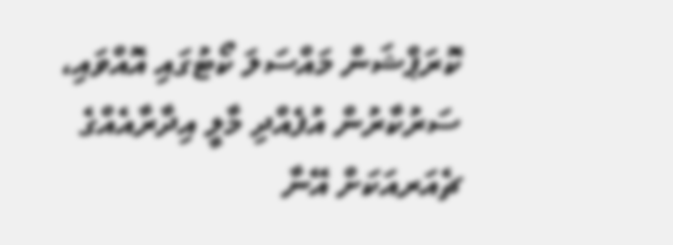ކޮރަޕްޝަން މައްސަލަ ކޯޓުގައި އޮއްވައި، ސަރުކާރުން އުފެއްދި މާލީ އިދާރާއެއްގެ ޗެއަރއަކަށް އޭނާ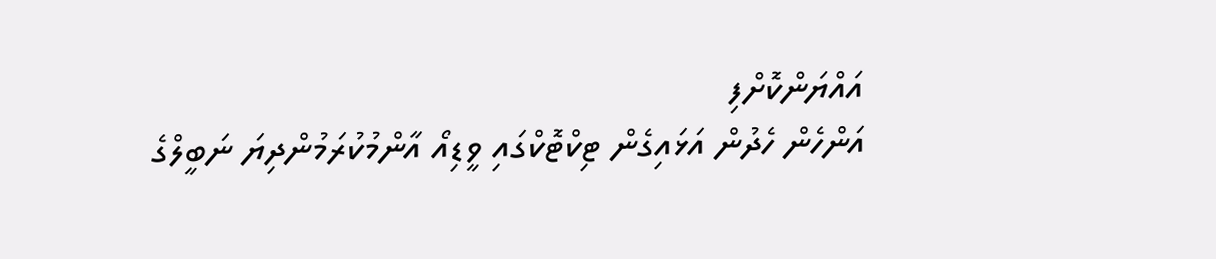އައްޔަންކޮށްފި
އަންހެން ހެދުން އަޅައިގެން ޓިކްޓޮކްގައި ވީޑިއޯ އާންމުކުރަމުންދިޔަ ނަބީލްގެ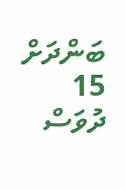ބަންދަށް 15 ދުވަސް